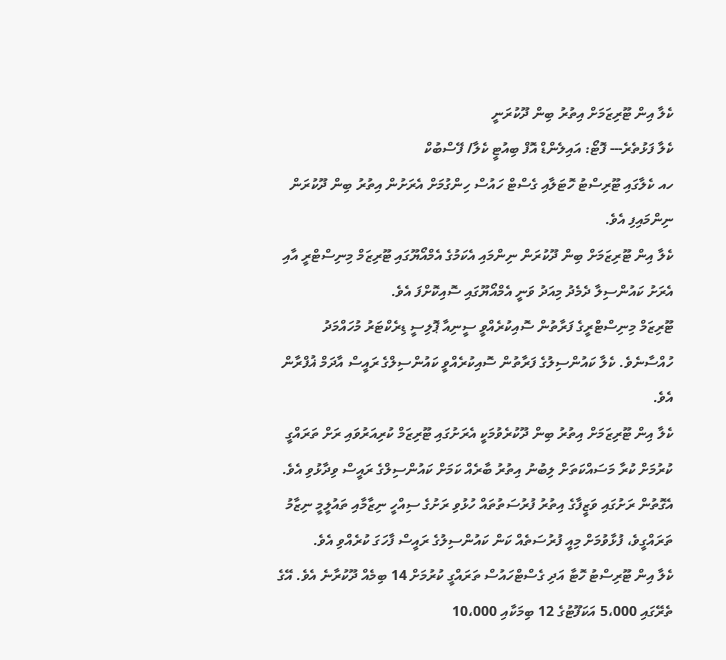ކެލާ އިން ޓޫރިޒަމަށް އިތުރު ބިން ދޫކުރަނީ
ކެލާ ފަޅުތެރެ--- ފޮޓޯ: އައިލެންޑް އޮފް ބިއުޓީ ކެލާ/ ފޭސްބުކް
ހއ ކެލާގައި ޓޫރިސްޓު ހޮޓަލާއި ގެސްޓް ހައުސް ހިންގުމަށް އެރަށުން އިތުރު ބިން ދޫކުރަން ނިންމައިފި އެވެ.
ކެލާ އިން ޓޫރިޒަމަށް ބިން ދޫކުރަން ނިންމައި އެކަމުގެ އެމްއޯޔޫގައި ޓޫރިޒަމް މިނިސްޓްރީ އާއި އެރަށު ކައުންސިލާ ދެމެދު މިއަދު ވަނީ އެމްއޯޔޫގައި ސޮއިކޮށްފަ އެވެ.
ޓޫރިޒަމް މިނިސްޓްރީގެ ފަރާތުން ސޮއިކުރެއްވީ ސީނިއާ ޕޮލިސީ ޑިރެކްޓަރު މުހައްމަދު ހުއްސާނެވެ. ކެލާ ކައުންސިލުގެ ފަރާތުން ސޮއިކުރެއްވީ ކައުންސިލްގެ ރައީސް އާދަމް ޣުފްރާން އެވެ.
ކެލާ އިން ޓޫރިޒަމަށް އިތުރު ބިން ދޫކުރެވުމަކީ އެރަށުގައި ޓޫރިޒަމް ކުރިއަރުވައި ރަށް ތަރައްގީ ކުރުމަށް ކުރާ މަސައްކަތަށް ލިބުނު އިތުރު ބާރެއް ކަމަށް ކައުންސިލްގެ ރައީސް ވިދާޅުވި އެވެ.
އެގޮތުން ރަށުގައި ވަޒީފާގެ އިތުރު ފުރުސަތުތައް ހުޅުވި ރަށުގެ ސިއްހީ ނިޒާމާއި ތައުލީމީ ނިޒާމު ތަރައްގީވެ، ފުޅާވުމަށް މިއީ ފުރުސަތެއް ކަން ކައުންސިލުގެ ރައީސް ފާހަގަ ކުރެއްވި އެވެ.
ކެލާ އިން ޓޫރިސްޓު ހޮޓާ އަދި ގެސްޓްހައުސް ތަރައްގީ ކުރުމަށް 14 ބިމެއް ދޫކުރާނެ އެވެ. އޭގެ ތެރޭގައި 5،000 އަކަފޫޓުގެ 12 ބިމަކާއި 10،000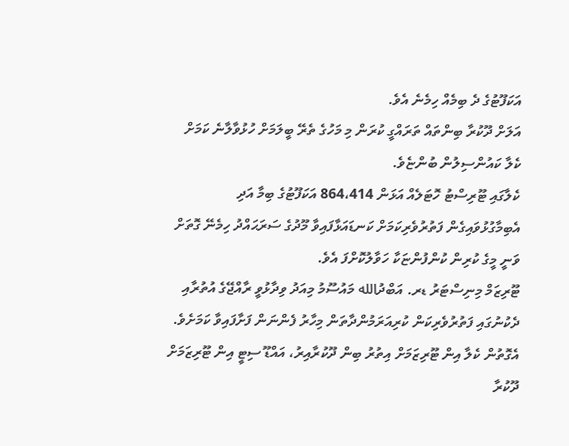އަކަފޫޓުގެ ދެ ބިމެއް ހިމެނެ އެވެ.
އަލަށް ދޫކުރާ ބިންތައް ތަރައްގީ ކުރަން މި މަހުގެ ތެރޭ ބީލަމަށް ހުޅުވާލާނެ ކަމަށް ކެލާ ކައުންސިލުން ބުންޏެވެ.
ކެލާގައި ޓޫރިސްޓު ހޮޓަލެއް އަޅަން 864،414 އަކަފޫޓުގެ ބިމާ އަދި އެބިމާގުޅުވައިގެން ފަތުރުވެރިކަމަށް ކަނޑައަޅާފައިވާ މޫދުގެ ސަރަޙައްދު ހިމެނޭ ގޮތަށް ވަނީ މީގެ ކުރިން ކުންފުންޏަކާ ހަވާލުކޮށްފަ އެވެ.
ޓޫރިޒަމް މިނިސްޓަރު ޑރ. އަބްދުالله މައުސޫމު މިއަދު ވިދާޅުވީ ރާއްޖޭގެ އުތުރާއި ދެކުނުގައި ފަތުރުވެރިކަން ކުރިއަރަމުންދާތަން މިހާރު ފެންނަން ފަށާފައިވާ ކަމަށެވެ.
އެގޮތުން ކެލާ އިން ޓޫރިޒަމަށް އިތުރު ބިން ދޫކުރާއިރު، އައްޑޫ ސިޓީ އިން ޓޫރިޒަމަށް ދޫކުރާ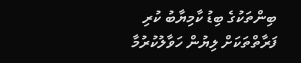ބިންތަކުގެ ބިޑު ކާމިޔާބު ކުރި ފަރާތްތަކަށް ލިޔުން ހަވާލުކުރުމާ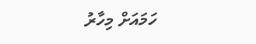ހަމައަށް މިހާރު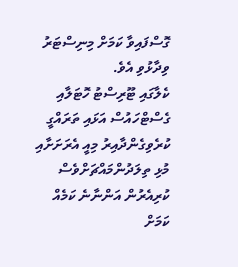ގޮސްފައިވާ ކަމަށް މިނިސްޓަރު ވިދާޅުވި އެވެ.
ކެލާގައި ޓޫރިސްޓު ހޮޓަލާއި ގެސްޓްހައުސް އަޅައި ތަރައްގީ ކުރެވިގެންދާއިރު މިއީ އެރަށަށާއި މުޅި ތިލަދުންމައްޗަށްވެސް ކުރިއެރުން އަންނާނެ ކަމެއް ކަމަށް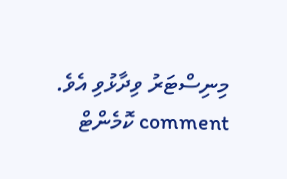މިނިސްޓަރު ވިދާޅުވި އެވެ.
comment ކޮމެންޓް